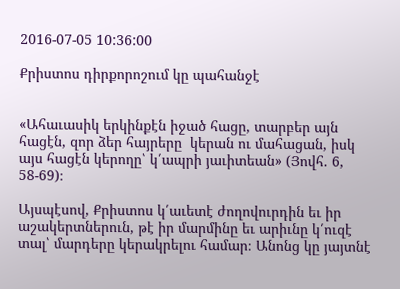2016-07-05 10:36:00

Քրիստոս դիրքորոշում կը պահանջէ


«Ահաւասիկ երկինքէն իջած հացը, տարբեր այն հացէն, զոր ձեր հայրերը  կերան ու մահացան, իսկ այս հացէն կերողը՝ կ՛ապրի յաւիտեան» (Յովհ. 6, 58-69)։

Այսպէսով, Քրիստոս կ՛աւետէ ժողովուրդին եւ իր աշակերտներուն, թէ իր մարմինը եւ արիւնը կ՛ուզէ տալ՝ մարդերը կերակրելու համար։ Անոնց կը յայտնէ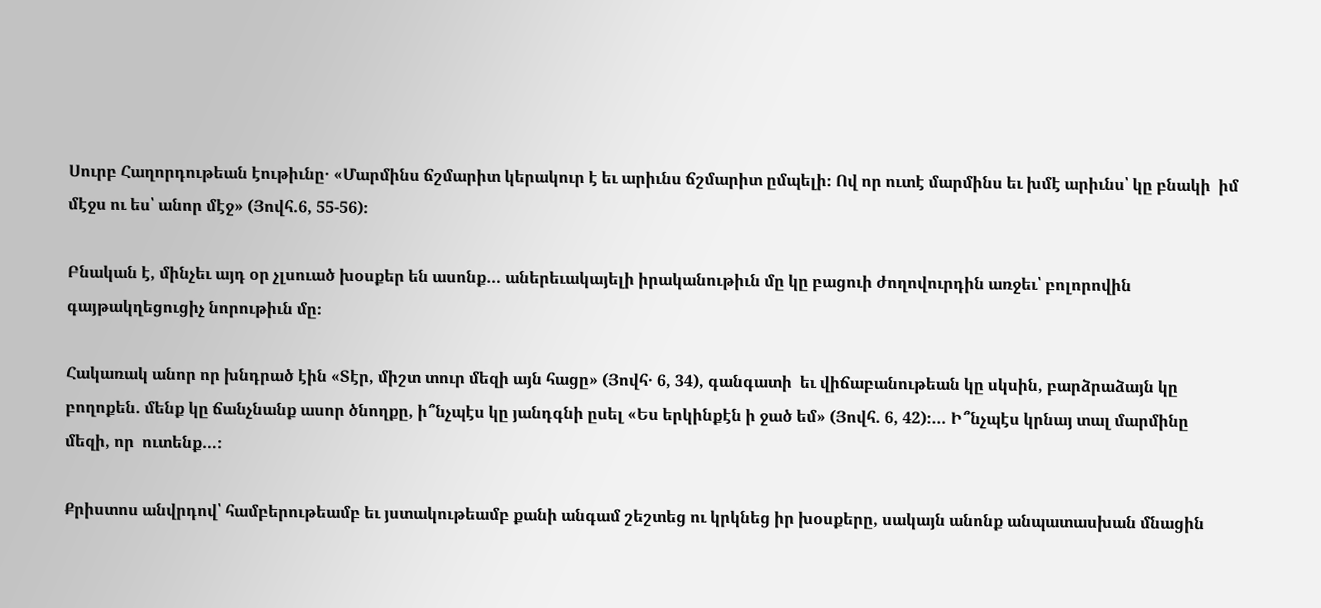Սուրբ Հաղորդութեան էութիւնը․ «Մարմինս ճշմարիտ կերակուր է եւ արիւնս ճշմարիտ ըմպելի։ Ով որ ուտէ մարմինս եւ խմէ արիւնս՝ կը բնակի  իմ մէջս ու ես՝ անոր մէջ» (Յովհ.6, 55-56)։

Բնական է, մինչեւ այդ օր չլսուած խօսքեր են ասոնք… աներեւակայելի իրականութիւն մը կը բացուի ժողովուրդին առջեւ՝ բոլորովին գայթակղեցուցիչ նորութիւն մը։

Հակառակ անոր որ խնդրած էին «Տէր, միշտ տուր մեզի այն հացը» (Յովհ․ 6, 34), գանգատի  եւ վիճաբանութեան կը սկսին, բարձրաձայն կը բողոքեն. մենք կը ճանչնանք ասոր ծնողքը, ի՞նչպէս կը յանդգնի ըսել «Ես երկինքէն ի ջած եմ» (Յովհ. 6, 42)։… Ի՞նչպէս կրնայ տալ մարմինը մեզի, որ  ուտենք…։

Քրիստոս անվրդով՝ համբերութեամբ եւ յստակութեամբ քանի անգամ շեշտեց ու կրկնեց իր խօսքերը, սակայն անոնք անպատասխան մնացին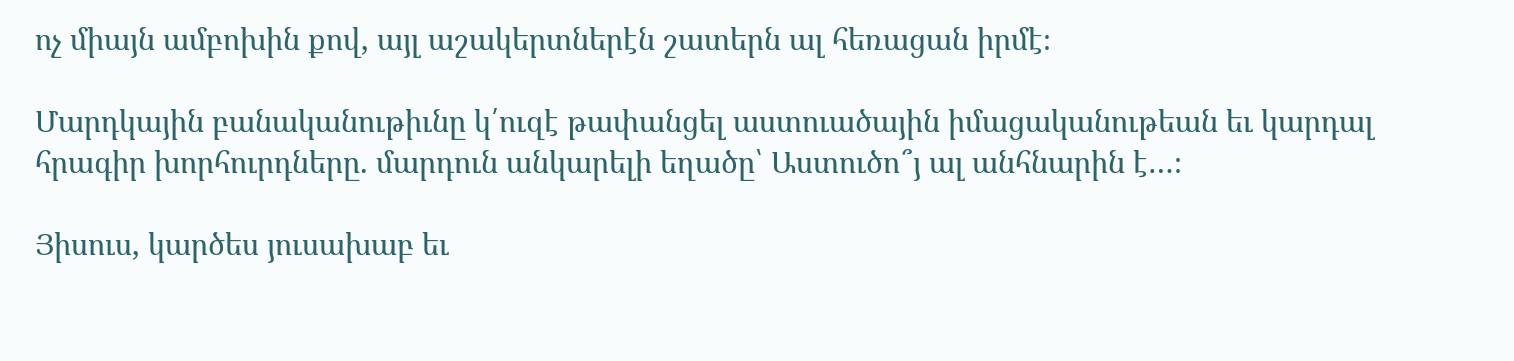ոչ միայն ամբոխին քով, այլ աշակերտներէն շատերն ալ հեռացան իրմէ։

Մարդկային բանականութիւնը կ՛ուզէ թափանցել աստուածային իմացականութեան եւ կարդալ հրագիր խորհուրդները. մարդուն անկարելի եղածը՝ Աստուծո՞յ ալ անհնարին է…։

Յիսուս, կարծես յուսախաբ եւ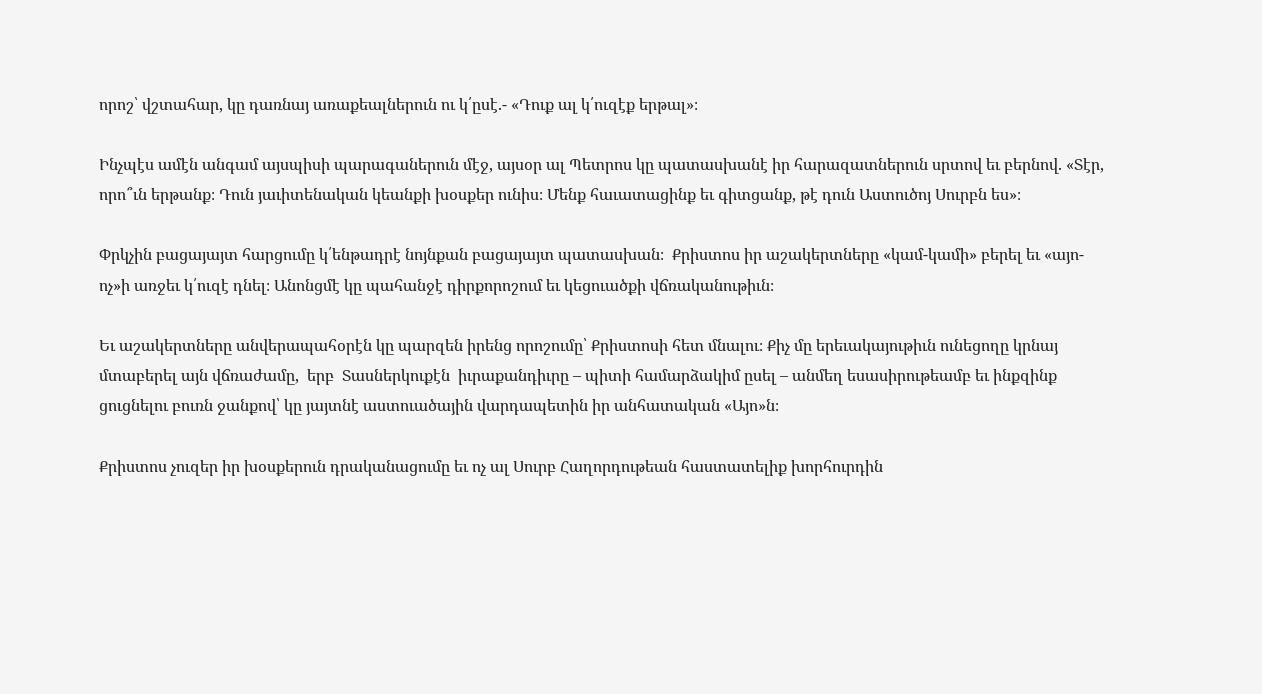որոշ՝ վշտահար, կը դառնայ առաքեալներուն ու կ՛ըսէ.- «Դուք ալ կ՛ուզէք երթալ»։

Ինչպէս ամէն անգամ այսպիսի պարագաներուն մէջ, այսօր ալ Պետրոս կը պատասխանէ իր հարազատներուն սրտով եւ բերնով. «Տէր, որո՞ւն երթանք։ Դուն յաւիտենական կեանքի խօսքեր ունիս։ Մենք հաւատացինք եւ գիտցանք, թէ դուն Աստուծոյ Սուրբն ես»։

Փրկչին բացայայտ հարցումը կ՛ենթադրէ նոյնքան բացայայտ պատասխան։  Քրիստոս իր աշակերտները «կամ-կամի» բերել եւ «այո-ոչ»ի առջեւ կ՛ուզէ դնել։ Անոնցմէ կը պահանջէ դիրքորոշում եւ կեցուածքի վճռականութիւն։

Եւ աշակերտները անվերապահօրէն կը պարզեն իրենց որոշումը՝ Քրիստոսի հետ մնալու։ Քիչ մը երեւակայութիւն ունեցողը կրնայ մտաբերել այն վճռաժամը,  երբ  Տասներկուքէն  իւրաքանդիւրը – պիտի համարձակիմ ըսել – անմեղ եսասիրութեամբ եւ ինքզինք ցուցնելու բուռն ջանքով՝ կը յայտնէ աստուածային վարդապետին իր անհատական «Այո»ն։

Քրիստոս չուզեր իր խօսքերուն դրականացումը եւ ոչ ալ Սուրբ Հաղորդութեան հաստատելիք խորհուրդին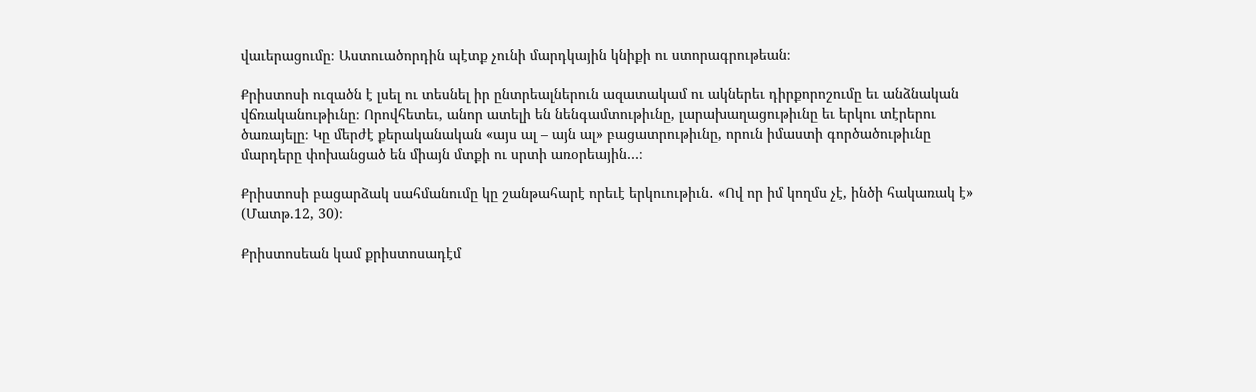վաւերացումը։ Աստուածորդին պէտք չունի մարդկային կնիքի ու ստորագրութեան։

Քրիստոսի ուզածն է լսել ու տեսնել իր ընտրեալներուն ազատակամ ու ակներեւ դիրքորոշումը եւ անձնական վճռականութիւնը։ Որովհետեւ, անոր ատելի են նենգամտութիւնը, լարախաղացութիւնը եւ երկու տէրերու ծառայելը։ Կը մերժէ քերականական «այս ալ – այն ալ» բացատրութիւնը, որուն իմաստի գործածութիւնը մարդերը փոխանցած են միայն մտքի ու սրտի առօրեային…։

Քրիստոսի բացարձակ սահմանումը կը շանթահարէ որեւէ երկուութիւն․ «Ով որ իմ կողմս չէ, ինծի հակառակ է» (Մատթ.12, 30)։

Քրիստոսեան կամ քրիստոսադէմ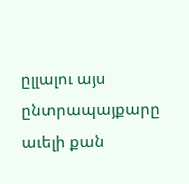ըլլալու այս ընտրապայքարը աւելի քան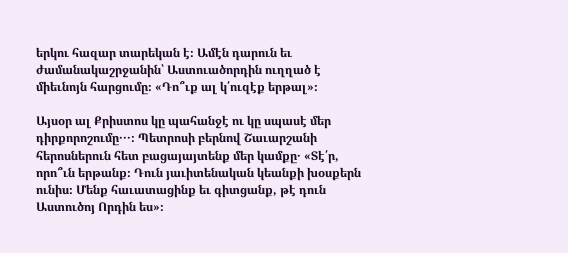երկու հազար տարեկան է։ Ամէն դարուն եւ ժամանակաշրջանին՝ Աստուածորդին ուղղած է միեւնոյն հարցումը։ «Դո՞ւք ալ կ՛ուզէք երթալ»։

Այսօր ալ Քրիստոս կը պահանջէ ու կը սպասէ մեր դիրքորոշումը․․․։ Պետրոսի բերնով Շաւարշանի հերոսներուն հետ բացայայտենք մեր կամքը․ «Տէ՛ր, որո՞ւն երթանք։ Դուն յաւիտենական կեանքի խօսքերն ունիս։ Մենք հաւատացինք եւ գիտցանք, թէ դուն Աստուծոյ Որդին ես»։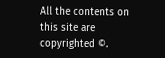All the contents on this site are copyrighted ©.